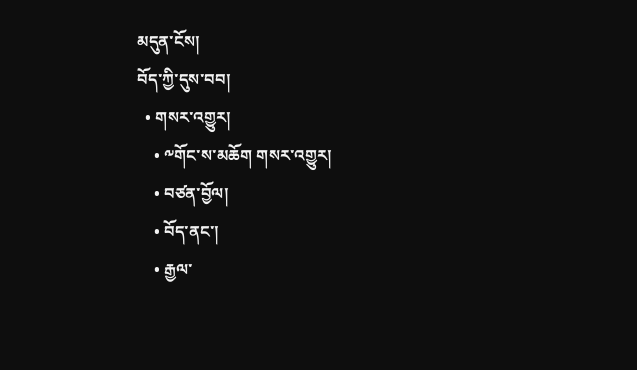མདུན་ངོས།
བོད་ཀྱི་དུས་བབ།
  • གསར་འགྱུར།
    • ༸གོང་ས་མཆོག གསར་འགྱུར།
    • བཙན་བྱོལ།
    • བོད་ནང་།
    • རྒྱལ་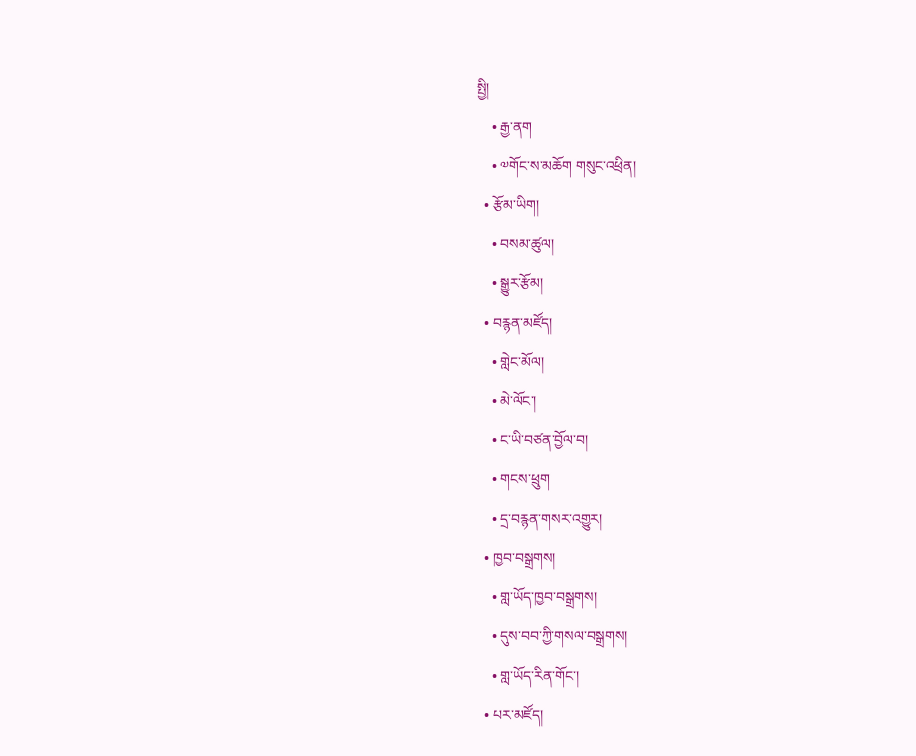སྤྱི།
    • རྒྱ་ནག
    • ༧གོང་ས་མཆོག གསུང་འཕྲིན།
  • རྩོམ་ཡིག།
    • བསམ་ཚུལ།
    • སྒྱུར་རྩོམ།
  • བརྙན་མཛོད།
    • གླེང་མོལ།
    • མེ་ལོང་།
    • ང་ཡི་བཙན་བྱོལ་བ།
    • གངས་ཕྲུག
    • དྲ་བརྙན་གསར་འགྱུར།
  • ཁྱབ་བསྒྲགས།
    • གླ་ཡོད་ཁྱབ་བསྒྲགས།
    • དུས་བབ་ཀྱི་གསལ་བསྒྲགས།
    • གླ་ཡོད་རིན་གོང་།
  • པར་མཛོད།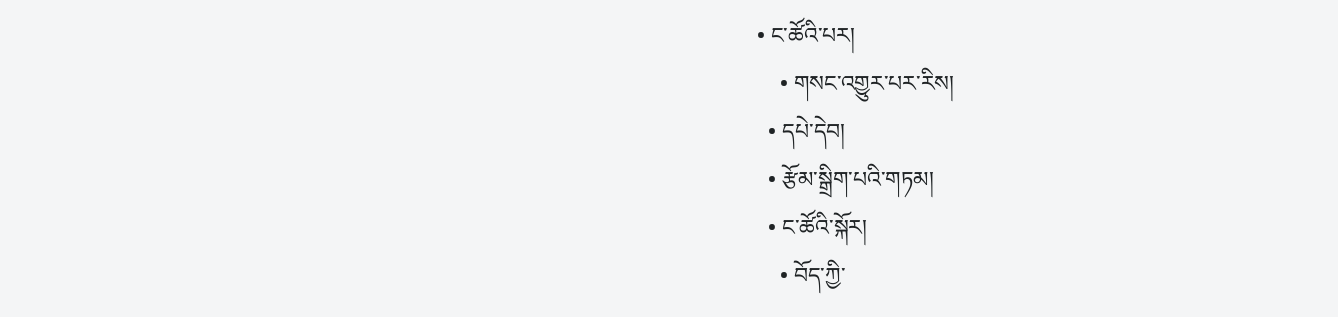• ང་ཚོའི་པར།
    • གསང་འགྱུར་པར་རིས།
  • དཔེ་དེབ།
  • རྩོམ་སྒྲིག་པའི་གཏམ།
  • ང་ཚོའི་སྐོར།
    • བོད་ཀྱི་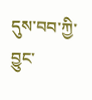དུས་བབ་ཀྱི་བྱུང་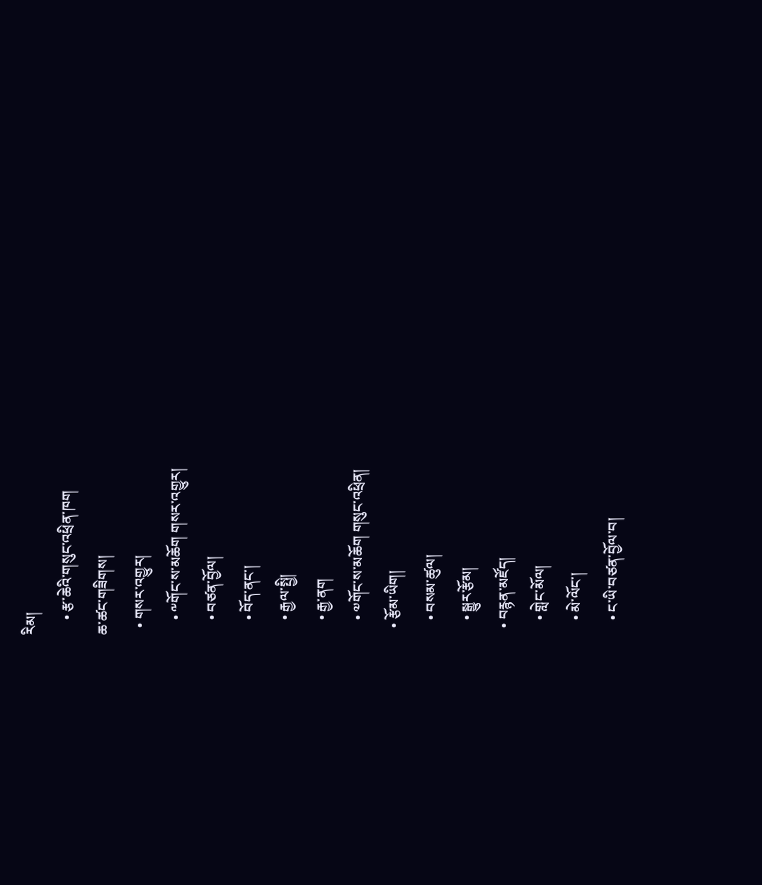རིམ།
    • རྩ་ཆེའི་གསུང་འཕྲིན་ཁག
ཆ་ཚང་གཟིགས།
  • གསར་འགྱུར།
    • ༸གོང་ས་མཆོག གསར་འགྱུར།
    • བཙན་བྱོལ།
    • བོད་ནང་།
    • རྒྱལ་སྤྱི།
    • རྒྱ་ནག
    • ༧གོང་ས་མཆོག གསུང་འཕྲིན།
  • རྩོམ་ཡིག།
    • བསམ་ཚུལ།
    • སྒྱུར་རྩོམ།
  • བརྙན་མཛོད།
    • གླེང་མོལ།
    • མེ་ལོང་།
    • ང་ཡི་བཙན་བྱོལ་བ།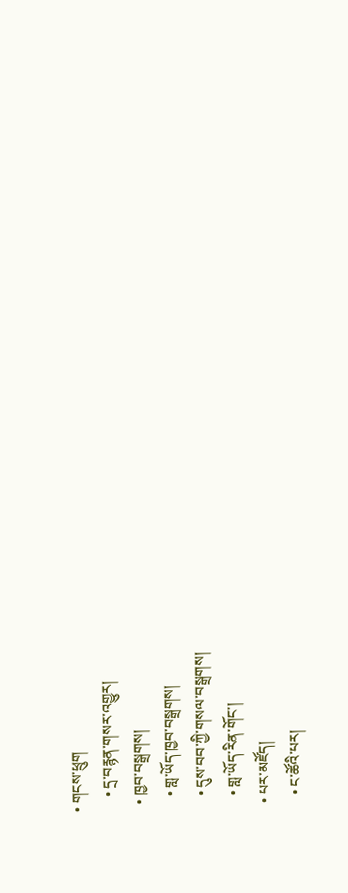• གངས་ཕྲུག
    • དྲ་བརྙན་གསར་འགྱུར།
  • ཁྱབ་བསྒྲགས།
    • གླ་ཡོད་ཁྱབ་བསྒྲགས།
    • དུས་བབ་ཀྱི་གསལ་བསྒྲགས།
    • གླ་ཡོད་རིན་གོང་།
  • པར་མཛོད།
    • ང་ཚོའི་པར།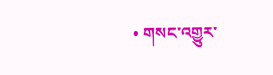• གསང་འགྱུར་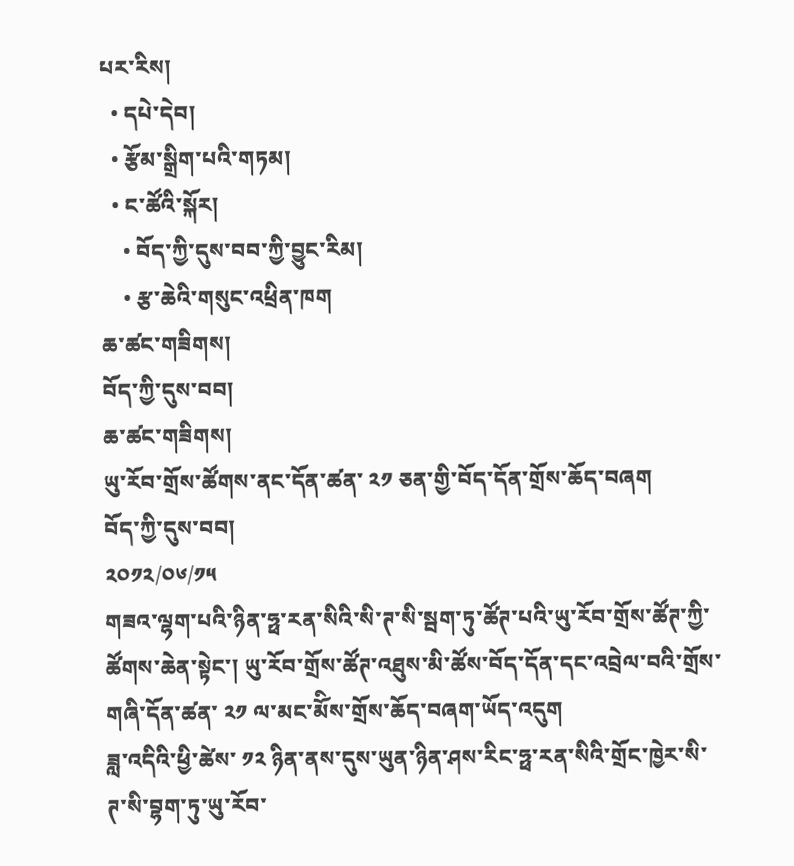པར་རིས།
  • དཔེ་དེབ།
  • རྩོམ་སྒྲིག་པའི་གཏམ།
  • ང་ཚོའི་སྐོར།
    • བོད་ཀྱི་དུས་བབ་ཀྱི་བྱུང་རིམ།
    • རྩ་ཆེའི་གསུང་འཕྲིན་ཁག
ཆ་ཚང་གཟིགས།
བོད་ཀྱི་དུས་བབ།
ཆ་ཚང་གཟིགས།
ཡུ་རོབ་གྲོས་ཚོགས་ནང་དོན་ཚན་ ༢༡ ཅན་གྱི་བོད་དོན་གྲོས་ཆོད་བཞག
བོད་ཀྱི་དུས་བབ།
༢༠༡༢/༠༦/༡༥
གཟའ་ལྷག་པའི་ཉིན་ཧྥ་རན་སིའི་སི་ཊ་སི་སྦག་ཏུ་ཚོཊ་པའི་ཡུ་རོབ་གྲོས་ཚོཊ་ཀྱི་ཚོགས་ཆེན་སྟེང་། ཡུ་རོབ་གྲོས་ཚོཊ་འཐུས་མི་ཚོས་བོད་དོན་དང་འབྲེལ་བའི་གྲོས་གཞི་དོན་ཚན་ ༢༡ ལ་མང་མོིས་གྲོས་ཆོད་བཞག་ཡོད་འདུག
ཟླ་འདིའི་ཕྱི་ཚེས་ ༡༢ ཉིན་ནས་དུས་ཡུན་ཉིན་ཤས་རིང་ཧྥ་རན་སིའི་གྲོང་ཁྱེར་སི་ཊ་སི་བྷག་ཏུ་ཡུ་རོབ་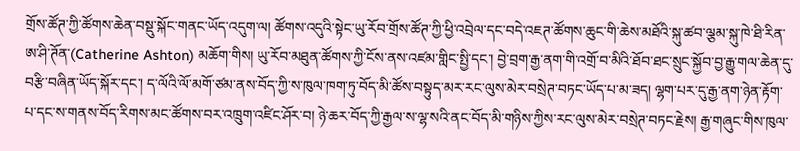གྲོས་ཚོཊ་ཀྱི་ཚོགས་ཆེན་བསྡུ་སྐོང་གནང་ཡོད་འདུག་ལ། ཚོགས་འདུའི་སྟེང་ཡུ་རོབ་གྲོས་ཚོཊ་ཀྱི་ཕྱི་འབྲེལ་དང་བདེ་འཇཊ་ཚོགས་ཆུང་གི་ཆེས་མཐོའི་སྐུ་ཚབ་ལྕམ་སྐུ་ཁེ་ཐི་རིན་ཨ་ཤི་ཊོན་(Catherine Ashton) མཆོག་གིས། ཡུ་རོབ་མཐུན་ཚོགས་ཀྱི་ངོས་ནས་འཛམ་གླིང་སྤྱི་དང་། བྱེ་བྲག་རྒྱ་ནག་གི་འགྲོ་བ་མིའི་ཐོབ་ཐང་སྲུང་སྐྱོབ་བྱ་རྒྱུ་གལ་ཆེན་དུ་བརྩི་བཞིན་ཡོད་སྐོར་དང་། ད་ལོའི་ལོ་མགོ་ཙམ་ནས་བོད་ཀྱི་ས་ཁུལ་ཁག་ཏུ་བོད་མི་ཚོས་བསྟུད་མར་རང་ལུས་མེར་བསྲེཊ་བཏང་ཡོད་པ་མ་ཟད། ལྷག་པར་དུ་རྒྱ་ནག་ཉེན་རྟོག་པ་དང་ས་གནས་བོད་རིགས་མང་ཚོགས་བར་འཁྲུག་འཛིང་ཤོར་བ། ཉེ་ཆར་བོད་ཀྱི་རྒྱལ་ས་ལྷ་སའི་ནང་བོད་མི་གཉིས་ཀྱིས་རང་ལུས་མེར་བསྲེཊ་བཏང་རྗེས། རྒྱ་གཞུང་གིས་ཁུལ་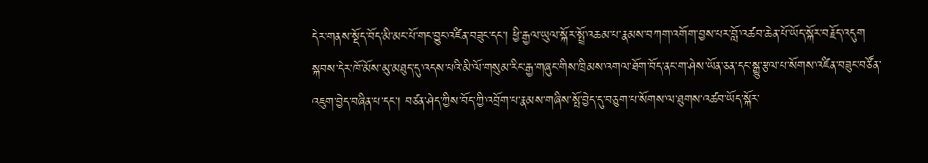དེར་གནས་སྡོད་བོད་མི་མང་པོ་གང་བྱུང་འཛིན་བཟུང་དང་། ཕྱི་རྒྱལ་ཡུལ་སྐོར་སྤྲོ་འཆམ་པ་རྣམས་བཀག་འགོག་བྱས་པར་བློ་འཚབ་ཆེན་པོ་ཡོད་སྐོར་བརྗོད་འདུག
སྐབས་དེར་ཁོ་མོས་མུ་མཐུད་དུ་འདས་པའི་མི་ལོ་གསུམ་རིང་རྒྱ་གཞུང་གིས་ཁྲིམས་འགལ་ཐོག་བོད་ནང་ག་ཤེས་ཡོན་ཅན་དང་སྒྱུ་རྩལ་པ་སོགས་འཛིན་བཟུང་བཙོན་འཇུག་བྱེད་བཞིན་པ་དང་། བཙན་ཤེད་ཀྱིས་བོད་ཀྱི་འབྲོག་པ་རྣམས་གཞིས་སྤོ་བྱེད་དུ་བཅུག་པ་སོགས་ལ་ཐུགས་འཚབ་ཡོད་སྐོར་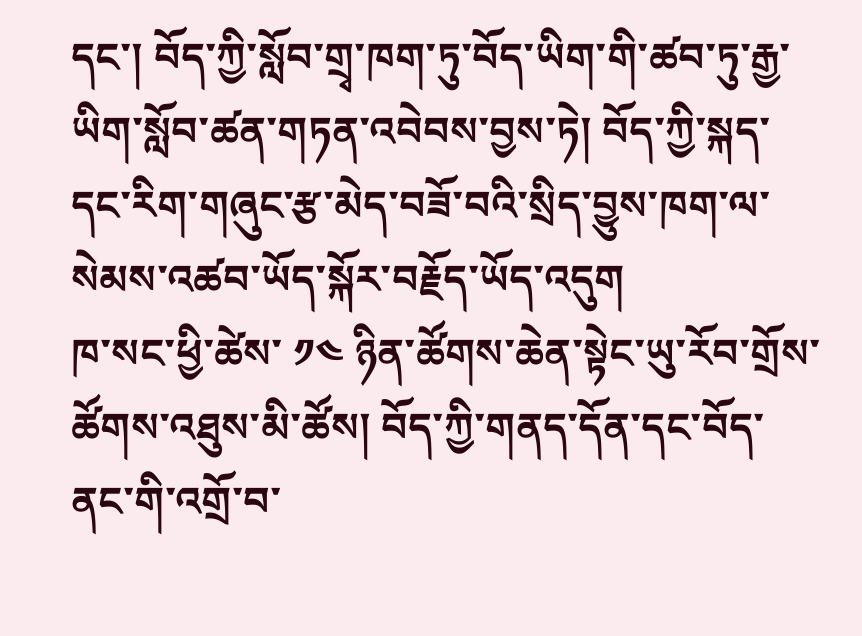དང་། བོད་ཀྱི་སློབ་གྲྭ་ཁག་ཏུ་བོད་ཡིག་གི་ཚབ་ཏུ་རྒྱ་ཡིག་སློབ་ཚན་གཏན་འབེབས་བྱས་ཏེ། བོད་ཀྱི་སྐད་དང་རིག་གཞུང་རྩ་མེད་བཟོ་བའི་སྲིད་བྱུས་ཁག་ལ་སེམས་འཚབ་ཡོད་སྐོར་བརྗོད་ཡོད་འདུག
ཁ་སང་ཕྱི་ཚེས་ ༡༤ ཉིན་ཚོགས་ཆེན་སྟེང་ཡུ་རོབ་གྲོས་ཚོགས་འཐུས་མི་ཚོས། བོད་ཀྱི་གནད་དོན་དང་བོད་ནང་གི་འགྲོ་བ་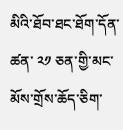མིའི་ཐོབ་ཐང་ཐོག་དོན་ཚན་ ༢༡ ཅན་གྱི་མང་མོས་གྲོས་ཆོད་ཅིག་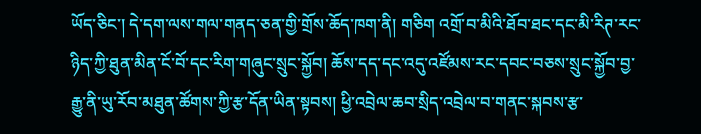ཡོད་ཅིང་། དེ་དག་ལས་གལ་གནད་ཅན་གྱི་གྲོས་ཆོད་ཁག་ནི། གཅིག འགྲོ་བ་མིའི་ཐོབ་ཐང་དང་མི་རིཊ་རང་ཉིད་ཀྱི་ཐུན་མིན་ངོ་བོ་དང་རིག་གཞུང་སྲུང་སྐྱོབ། ཆོས་དད་དང་འདུ་འཛོམས་རང་དབང་བཅས་སྲུང་སྐྱོབ་བྱ་རྒྱུ་ནི་ཡུ་རོབ་མཐུན་ཚོགས་ཀྱི་རྩ་དོན་ཡིན་སྟབས། ཕྱི་འབྲེལ་ཆབ་སྲིད་འབྲེལ་བ་གནང་སྐབས་རྩ་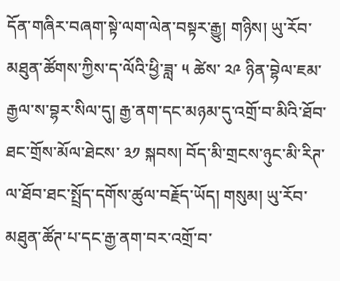དོན་གཞིར་བཞག་སྟེ་ལག་ལེན་བསྟར་རྒྱུ། གཉིས། ཡུ་རོབ་མཐུན་ཚོགས་ཀྱིས་ད་ལོའི་ཕྱི་ཟླ་ ༥ ཚེས་ ༢༩ ཉིན་བྷེལ་ཇམ་རྒྱལ་ས་བྷར་སིལ་དུ། རྒྱ་ནག་དང་མཉམ་དུ་འགྲོ་བ་མིའི་ཐོབ་ཐང་གྲོས་མོལ་ཐེངས་ ༣༡ སྐབས། བོད་མི་གྲངས་ཉུང་མི་རིཊ་ལ་ཐོབ་ཐང་སྤྲོད་དགོས་ཚུལ་བརྗོད་ཡོད། གསུམ། ཡུ་རོབ་མཐུན་ཚོཊ་པ་དང་རྒྱ་ནག་བར་འགྲོ་བ་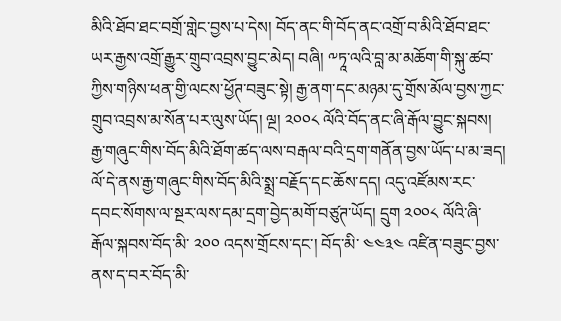མིའི་ཐོབ་ཐང་བགྲོ་གླེང་བྱས་པ་དེས། བོད་ནང་གི་བོད་ནང་འགྲོ་བ་མིའི་ཐོབ་ཐང་ཡར་རྒྱས་འགྲོ་རྒྱུར་གྲུབ་འབྲས་བྱུང་མེད། བཞི། ༸ཏཱ་ལའི་བླ་མ་མཆོག་གི་སྐུ་ཚབ་ཀྱིས་གཉིས་ཕན་གྱི་ལངས་ཕྱོཊ་བཟུང་སྟེ། རྒྱ་ནག་དང་མཉམ་དུ་གྲོས་མོལ་བྱས་ཀྱང་གྲུབ་འབྲས་མ་སོན་པར་ལུས་ཡོད། ལྔ། ༢༠༠༨ ལོའི་བོད་ནང་ཞི་རྒོལ་བྱུང་སྐབས། རྒྱ་གཞུང་གིས་བོད་མིའི་ཐོག་ཚད་ལས་བརྒལ་བའི་དྲག་གནོན་བྱས་ཡོད་པ་མ་ཟད། ལོ་དེ་ནས་རྒྱ་གཞུང་གིས་བོད་མིའི་སྨྲ་བརྗོད་དང་ཆོས་དད། འདུ་འཛོམས་རང་དབང་སོགས་ལ་སྔར་ལས་དམ་དྲག་བྱེད་མགོ་བཙུཊ་ཡོད། དྲུག ༢༠༠༨ ལོའི་ཞི་རྒོལ་སྐབས་བོད་མི་ ༢༠༠ འདས་གྲོངས་དང་། བོད་མི་ ༤༤༣༤ འཛིན་བཟུང་བྱས་ནས་ད་བར་བོད་མི་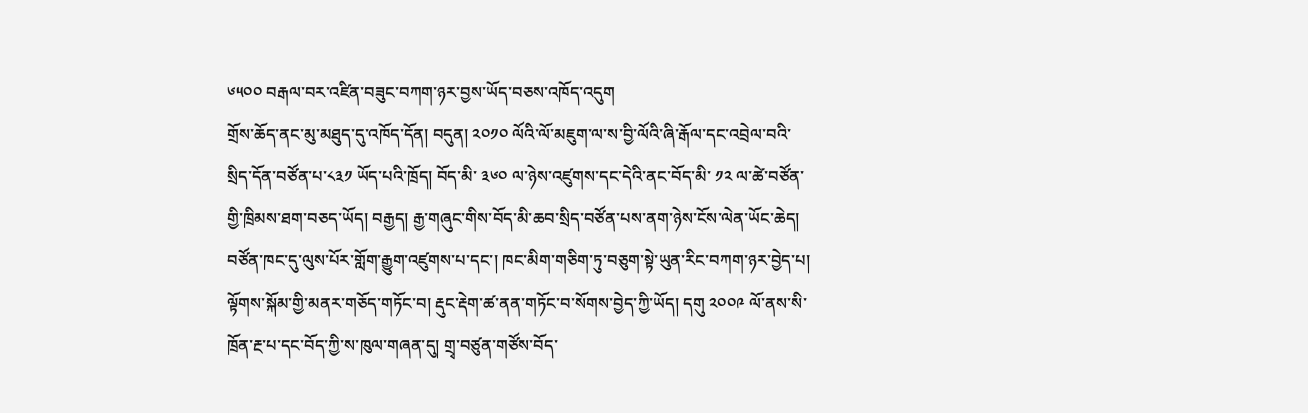༦༥༠༠ བརྒལ་བར་འཛིན་བཟུང་བཀག་ཉར་བྱས་ཡོད་བཅས་འཁོད་འདུག
གྲོས་ཆོད་ནང་མུ་མཐུད་དུ་འཁོད་དོན། བདུན། ༢༠༡༠ ལོའི་ལོ་མཇུག་ལ་ས་བྱི་ལོའི་ཞི་རྒོལ་དང་འབྲེལ་བའི་སྲིད་དོན་བཙོན་པ་༨༣༡ ཡོད་པའི་ཁྲོད། བོད་མི་ ༣༦༠ ལ་ཉེས་འཛུགས་དང་དེའི་ནང་བོད་མི་ ༡༢ ལ་ཚེ་བཙོན་གྱི་ཁྲིམས་ཐག་བཅད་ཡོད། བརྒྱད། རྒྱ་གཞུང་གིས་བོད་མི་ཆབ་སྲིད་བཙོན་པས་ནག་ཉེས་ངོས་ལེན་ཡོང་ཆེད། བཙོན་ཁང་དུ་ལུས་པོར་གློག་རྒྱུག་འཛུགས་པ་དང་། ཁང་མིག་གཅིག་ཏུ་བཅུག་སྟེ་ཡུན་རིང་བཀག་ཉར་བྱེད་པ། ལྟོགས་སྐོམ་གྱི་མནར་གཅོད་གཏོང་བ། རྡུང་རྡེག་ཚ་ནན་གཏོང་བ་སོགས་བྱེད་ཀྱི་ཡོད། དགུ ༢༠༠༩ ལོ་ནས་སི་ཁྲོན་རྔ་པ་དང་བོད་ཀྱི་ས་ཁུལ་གཞན་དུ། གྲྭ་བཙུན་གཙོས་བོད་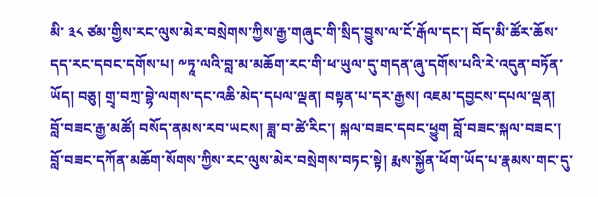མི་ ༣༨ ཙམ་གྱིས་རང་ལུས་མེར་བསྲེགས་ཀྱིས་རྒྱ་གཞུང་གི་སྲིད་བྱུས་ལ་ངོ་རྒོལ་དང་། བོད་མི་ཚོར་ཆོས་དད་རང་དབང་དགོས་པ། ༸ཏཱ་ལའི་བླ་མ་མཆོག་རང་གི་ཕ་ཡུལ་དུ་གདན་ཞུ་དགོས་པའི་རེ་འདུན་བཏོན་ཡོད། བཅུ། གྲྭ་བཀྲ་བྷེ་ལགས་དང་འཆི་མེད་དཔལ་ལྡན། བསྟན་པ་དར་རྒྱས། འཇམ་དབྱངས་དཔལ་ལྡན། བློ་བཟང་རྒྱ་མཚོ། བསོད་ནམས་རབ་ཡངས། ཟླ་བ་ཚེ་རིང་། སྐལ་བཟང་དབང་ཕྱུག བློ་བཟང་སྐལ་བཟང་། བློ་བཟང་དཀོན་མཆོག་སོགས་ཀྱིས་རང་ལུས་མེར་བསྲེགས་བཏང་སྟེ། རྨས་སྐྱོན་ཕོག་ཡོད་པ་རྣམས་གང་དུ་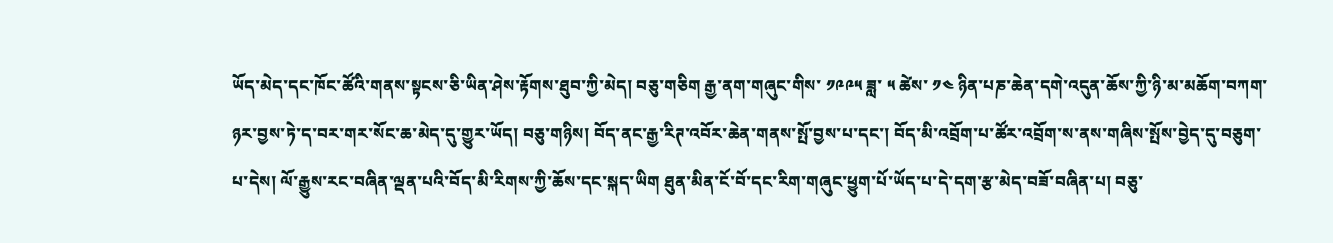ཡོད་མེད་དང་ཁོང་ཚོའི་གནས་སྟངས་ཅི་ཡིན་ཤེས་རྟོགས་ཐུབ་ཀྱི་མེད། བཅུ་གཅིག རྒྱ་ནག་གཞུང་གིས་ ༡༩༩༥ ཟླ་ ༥ ཚེས་ ༡༤ ཉིན་པཎ་ཆེན་དགེ་འདུན་ཆོས་ཀྱི་ཉི་མ་མཆོག་བཀག་ཉར་བྱས་ཏེ་ད་བར་གར་སོང་ཆ་མེད་དུ་གྱུར་ཡོད། བཅུ་གཉིས། བོད་ནང་རྒྱ་རིཊ་འབོར་ཆེན་གནས་སྤོ་བྱས་པ་དང་། བོད་མི་འབྲོག་པ་ཚོར་འབྲོག་ས་ནས་གཞིས་སྤོས་བྱེད་དུ་བཅུག་པ་དེས། ལོ་རྒྱུས་རང་བཞིན་ལྡན་པའི་བོད་མི་རིགས་ཀྱི་ཆོས་དང་སྐད་ཡིག ཐུན་མིན་ངོ་བོ་དང་རིག་གཞུང་ཕྱུག་པོ་ཡོད་པ་དེ་དག་རྩ་མེད་བཟོ་བཞིན་པ། བཅུ་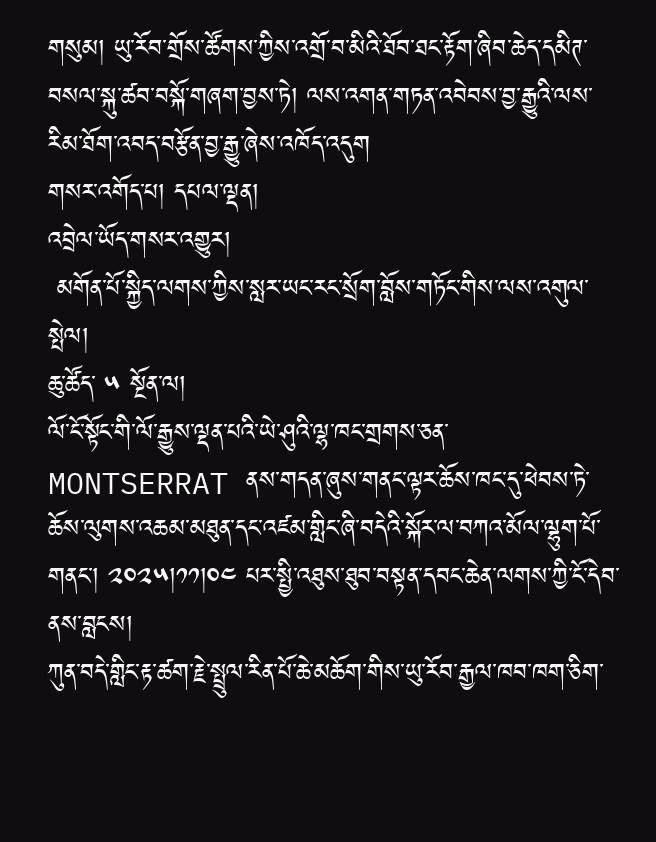གསུམ། ཡུ་རོབ་གྲོས་ཚོགས་ཀྱིས་འགྲོ་བ་མིའི་ཐོབ་ཐང་རྟོག་ཞིབ་ཆེད་དམིཊ་བསལ་སྐུ་ཚབ་བསྐོ་གཞག་བྱས་ཏེ། ལས་འགན་གཏན་འབེབས་བྱ་རྒྱུའི་ལས་རིམ་ཐོག་འབད་བརྩོན་བྱ་རྒྱུ་ཞེས་འཁོད་འདུག
གསར་འགོད་པ། དཔལ་ལྡན།
འབྲེལ་ཡོད་གསར་འགྱུར།
 མགོན་པོ་སྐྱིད་ལགས་ཀྱིས་སླར་ཡང་རང་སྲོག་བློས་གཏོང་གིས་ལས་འགུལ་སྤེལ།
ཆུ་ཚོད་ ༥ སྔོན་ལ།
ལོ་ངོ་སྟོང་གི་ལོ་རྒྱུས་ལྡན་པའི་ཡེ་ཤུའི་ལྷ་ཁང་གྲགས་ཅན་ MONTSERRAT ནས་གདན་ཞུས་གནང་ལྟར་ཆོས་ཁང་དུ་ཕེབས་ཏེ་ཆོས་ལུགས་འཆམ་མཐུན་དང་འཛམ་གླིང་ཞི་བདེའི་སྐོར་ལ་བཀའ་མོལ་ལྷུག་པོ་གནང་། ༢༠༢༥།༡༡།༠༤ པར་སྤྱི་འཐུས་ཐུབ་བསྟན་དབང་ཆེན་ལགས་ཀྱི་ངོ་དེབ་ནས་བླངས།
ཀུན་བདེ་གླིང་རྟ་ཚག་རྗེ་སྤྲུལ་རིན་པོ་ཆེ་མཆོག་གིས་ཡུ་རོབ་རྒྱལ་ཁབ་ཁག་ཅིག་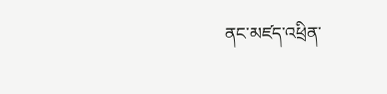ནང་མཛད་འཕྲིན་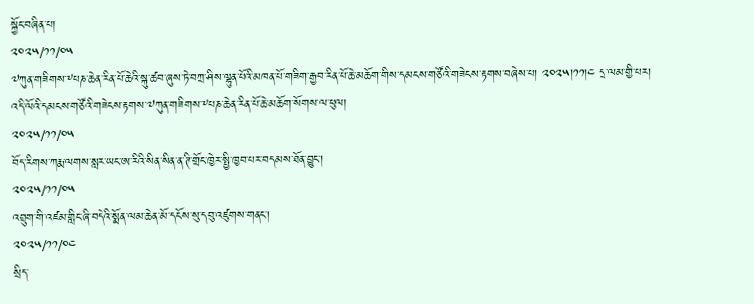སྐྱོང་བཞིན་པ།
༢༠༢༥/༡༡/༠༥
༧ཀུན་གཟིགས་༸པཎ་ཆེན་རིན་པོ་ཆེའི་སྐུ་ཚབ་ཞུས་ཏེ་བཀྲ་ཤིས་ལྷུན་པོའི་མཁན་པོ་གཟིག་རྒྱབ་རིན་པོ་ཆེ་མཆོག་གིས་དམངས་གཙོའི་གཟེངས་རྟགས་བཞེས་པ། ༢༠༢༥།༡༡།༤ དྲ་ལམ་གྱི་པར།
འདི་ལོའི་དམངས་གཙོའི་གཟེངས་རྟགས་༧ཀུན་གཟིགས་༸པཎ་ཆེན་རིན་པོ་ཆེ་མཆོག་སོགས་ལ་ཕུལ།
༢༠༢༥/༡༡/༠༥
བོད་རིགས་ཀརྨ་ལགས་སླར་ཡང་ཨ་རིའི་སིན་སིན་ན་ཊི་གྲོང་ཁྱེར་སྤྱི་ཁྱབ་པར་བདམས་ཐོན་བྱུང་།
༢༠༢༥/༡༡/༠༥
འབྲུག་གི་འཛམ་གླིང་ཞི་བདེའི་སྨོན་ལམ་ཆེན་མོ་དངོས་སུ་དབུ་འཛུགས་གནང་།
༢༠༢༥/༡༡/༠༤
སྲིད་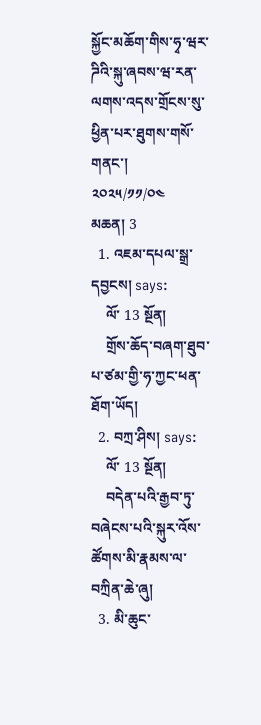སྐྱོང་མཆོག་གིས་ཧྭ་ཝར་ཌིའི་སྐུ་ཞབས་ཝ་རན་ལགས་འདས་གྲོངས་སུ་ཕྱིན་པར་ཐུགས་གསོ་གནང་།
༢༠༢༥/༡༡/༠༤
མཆན། 3
  1. འཇམ་དཔལ་སྒྲ་དབྱངས། says:
    ལོ་ 13 སྔོན།
    གྲོས་ཆོད་བཞག་ཐུབ་པ་ཙམ་གྱི་ཧ་ཀྱང་ཕན་ཐོག་ཡོད།
  2. བཀྲ་ཤིས། says:
    ལོ་ 13 སྔོན།
    བདེན་པའི་རྒྱབ་ཏུ་བཞེངས་པའི་སྐུར་འོས་ཚོགས་མི་རྣམས་ལ་བཀྲིན་ཆེ་ཞུ།
  3. མི་ཆུང་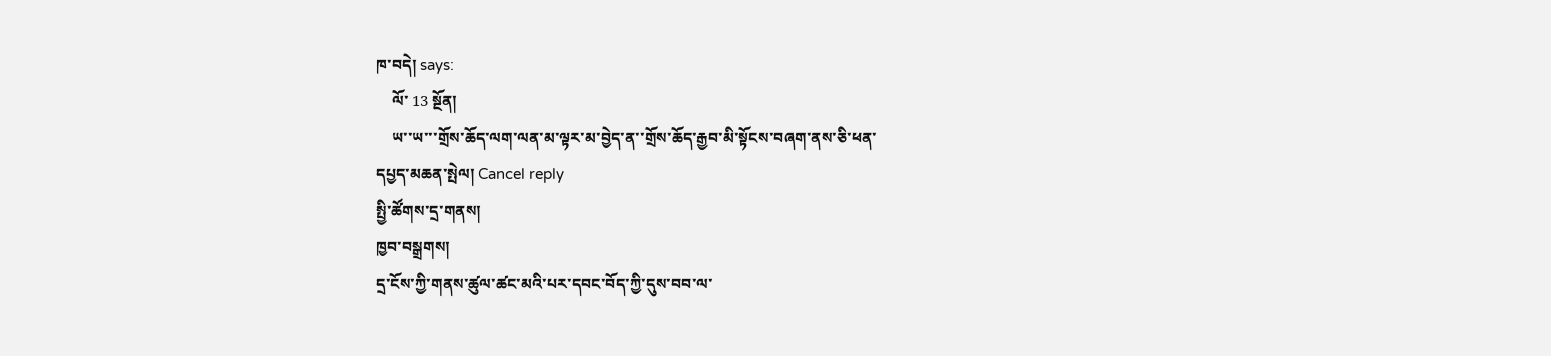ཁ་བདེ། says:
    ལོ་ 13 སྔོན།
    ཡ་་ཡ་་་གྲོས་ཆོད་ལག་ལན་མ་ལྟར་མ་བྱེད་ན་་གྲོས་ཆོད་རྒྱབ་མི་སྟོངས་བཞག་ནས་ཅི་ཕན་
དཔྱད་མཆན་སྤེལ། Cancel reply
སྤྱི་ཚོགས་དྲ་གནས།
ཁྱབ་བསྒྲགས།
དྲ་ངོས་ཀྱི་གནས་ཚུལ་ཚང་མའི་པར་དབང་བོད་ཀྱི་དུས་བབ་ལ་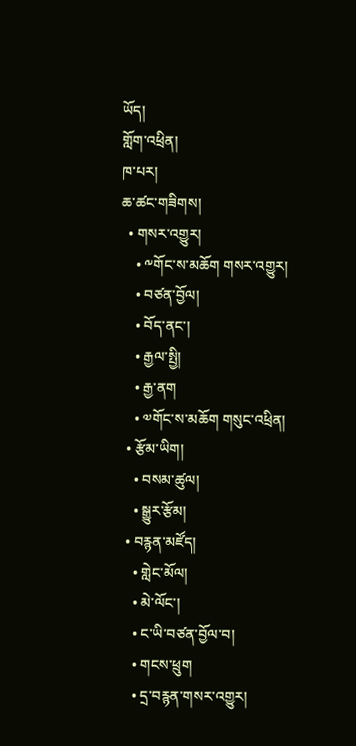ཡོད།
གློག་འཕྲིན།
ཁ་པར།
ཆ་ཚང་གཟིགས།
  • གསར་འགྱུར།
    • ༸གོང་ས་མཆོག གསར་འགྱུར།
    • བཙན་བྱོལ།
    • བོད་ནང་།
    • རྒྱལ་སྤྱི།
    • རྒྱ་ནག
    • ༧གོང་ས་མཆོག གསུང་འཕྲིན།
  • རྩོམ་ཡིག།
    • བསམ་ཚུལ།
    • སྒྱུར་རྩོམ།
  • བརྙན་མཛོད།
    • གླེང་མོལ།
    • མེ་ལོང་།
    • ང་ཡི་བཙན་བྱོལ་བ།
    • གངས་ཕྲུག
    • དྲ་བརྙན་གསར་འགྱུར།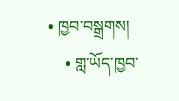• ཁྱབ་བསྒྲགས།
    • གླ་ཡོད་ཁྱབ་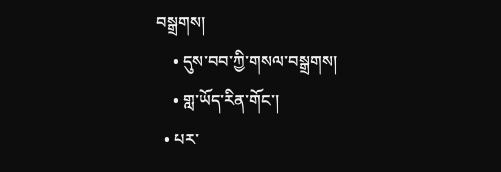བསྒྲགས།
    • དུས་བབ་ཀྱི་གསལ་བསྒྲགས།
    • གླ་ཡོད་རིན་གོང་།
  • པར་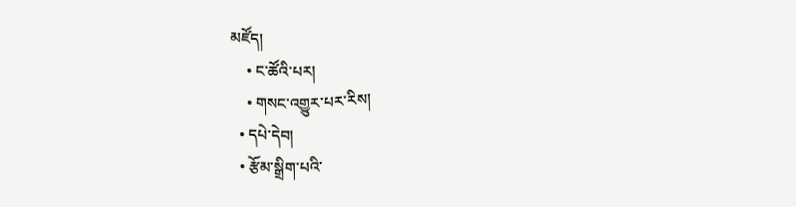མཛོད།
    • ང་ཚོའི་པར།
    • གསང་འགྱུར་པར་རིས།
  • དཔེ་དེབ།
  • རྩོམ་སྒྲིག་པའི་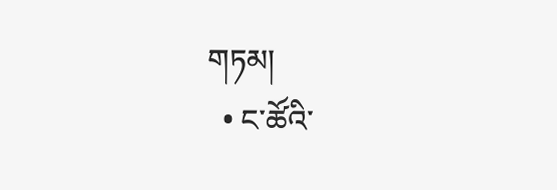གཏམ།
  • ང་ཚོའི་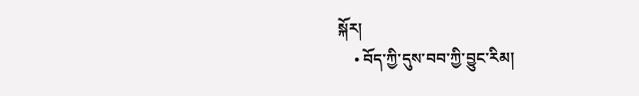སྐོར།
    • བོད་ཀྱི་དུས་བབ་ཀྱི་བྱུང་རིམ།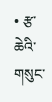• རྩ་ཆེའི་གསུང་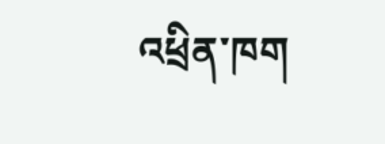འཕྲིན་ཁག